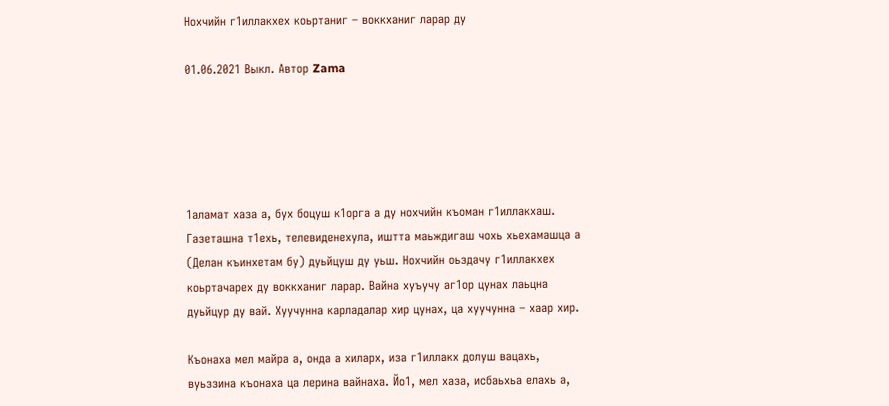Нохчийн г1иллакхех коьртаниг – воккханиг ларар ду

01.06.2021 Выкл. Автор Zama





1аламат хаза а, бух боцуш к1орга а ду нохчийн къоман г1иллакхаш. Газеташна т1ехь, телевиденехула, иштта маьждигаш чохь хьехамашца а (Делан къинхетам бу) дуьйцуш ду уьш. Нохчийн оьздачу г1иллакхех коьртачарех ду воккханиг ларар. Вайна хуъучу аг1ор цунах лаьцна дуьйцур ду вай. Хуучунна карладалар хир цунах, ца хуучунна – хаар хир.

Къонаха мел майра а, онда а хиларх, иза г1иллакх долуш вацахь, вуьззина къонаха ца лерина вайнаха. Йо1, мел хаза, исбаьхьа елахь а,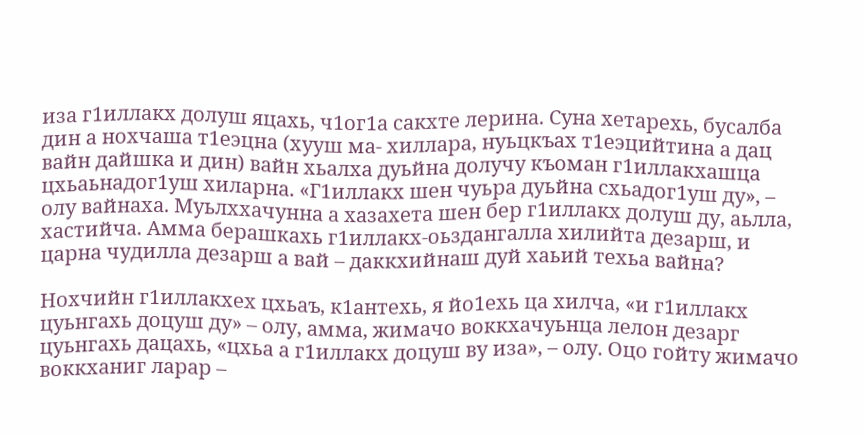иза г1иллакх долуш яцахь, ч1ог1а сакхте лерина. Суна хетарехь, бусалба дин а нохчаша т1еэцна (хууш ма- хиллара, нуьцкъах т1еэцийтина а дац вайн дайшка и дин) вайн хьалха дуьйна долучу къоман г1иллакхашца цхьаьнадог1уш хиларна. «Г1иллакх шен чуьра дуьйна схьадог1уш ду», – олу вайнаха. Муьлххачунна а хазахета шен бер г1иллакх долуш ду, аьлла, хастийча. Амма берашкахь г1иллакх-оьздангалла хилийта дезарш, и царна чудилла дезарш а вай – даккхийнаш дуй хаьий техьа вайна?

Нохчийн г1иллакхех цхьаъ, к1антехь, я йо1ехь ца хилча, «и г1иллакх цуьнгахь доцуш ду» – олу, амма, жимачо воккхачуьнца лелон дезарг цуьнгахь дацахь, «цхьа а г1иллакх доцуш ву иза», – олу. Оцо гойту жимачо воккханиг ларар –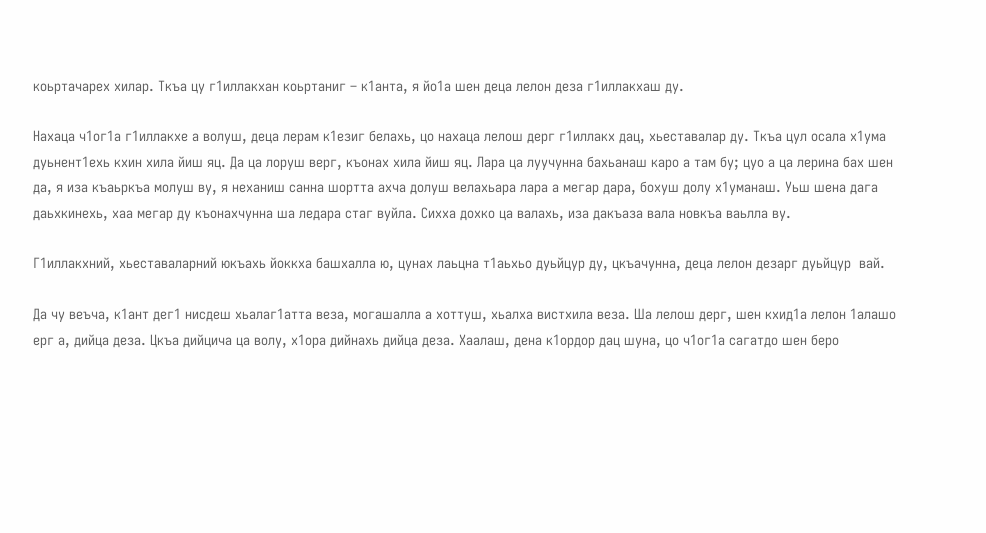коьртачарех хилар. Ткъа цу г1иллакхан коьртаниг – к1анта, я йо1а шен деца лелон деза г1иллакхаш ду.

Нахаца ч1ог1а г1иллакхе а волуш, деца лерам к1езиг белахь, цо нахаца лелош дерг г1иллакх дац, хьеставалар ду. Ткъа цул осала х1ума дуьнент1ехь кхин хила йиш яц. Да ца лоруш верг, къонах хила йиш яц. Лара ца луучунна бахьанаш каро а там бу; цуо а ца лерина бах шен да, я иза къаьркъа молуш ву, я неханиш санна шортта ахча долуш велахьара лара а мегар дара, бохуш долу х1уманаш. Уьш шена дага даьхкинехь, хаа мегар ду къонахчунна ша ледара стаг вуйла. Сихха дохко ца валахь, иза дакъаза вала новкъа ваьлла ву.

Г1иллакхний, хьеставаларний юкъахь йоккха башхалла ю, цунах лаьцна т1аьхьо дуьйцур ду, цкъачунна, деца лелон дезарг дуьйцур  вай.

Да чу веъча, к1ант дег1 нисдеш хьалаг1атта веза, могашалла а хоттуш, хьалха вистхила веза. Ша лелош дерг, шен кхид1а лелон 1алашо ерг а, дийца деза. Цкъа дийцича ца волу, х1ора дийнахь дийца деза. Хаалаш, дена к1ордор дац шуна, цо ч1ог1а сагатдо шен беро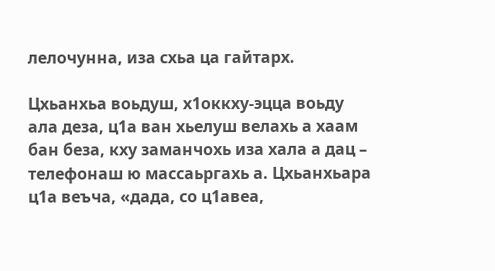лелочунна, иза схьа ца гайтарх.

Цхьанхьа воьдуш, х1оккху-эцца воьду ала деза, ц1а ван хьелуш велахь а хаам бан беза, кху заманчохь иза хала а дац – телефонаш ю массаьргахь а. Цхьанхьара ц1а веъча, «дада, со ц1авеа,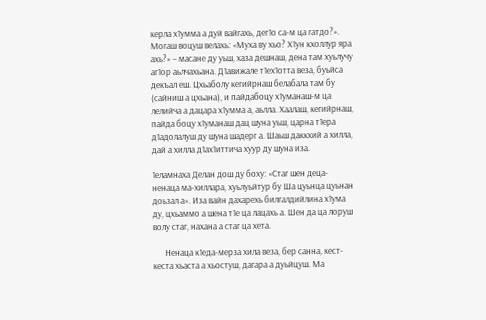керла х1умма а дуй вайгахь, дег1о са-м ца гатдо?». Могаш воцуш велахь: «Муха ву хьо? Х1ун кхоллур яра ахь?» – масане ду уьш, хаза дешнаш, дена там хуьлучу аг1ор аьлчахьана. Д1авижале т1ех1отта веза, буьйса декъал еш. Цхьаболу кегийрнаш белабала там бу (сайниш а цхьана), и пайдабоцу х1уманаш-м ца лелийча а дацара х1умма а, аьлла. Хаалаш, кегийрнаш, пайда боцу х1уманаш дац шуна уьш, царна т1ера д1адолалуш ду шуна шадерг а. Шаьш даккхий а хилла, дай а хилла д1ах1иттича хуур ду шуна иза.

1еламнаха Делан дош ду боху: «Стаг шен деца-ненаца ма-хиллара, хуьлуьйтур бу Ша цуьнца цуьнан  доьзал а». Иза вайн дахарехь билгалдийлина х1ума ду, цхьаммо а шена т1е ца лацахь а. Шен да ца лоруш волу стаг, нахана а стаг ца хета.

      Ненаца к1еда-мерза хила веза, бер санна, кест-кеста хьаста а хьостуш, дагара а дуьйцуш. Ма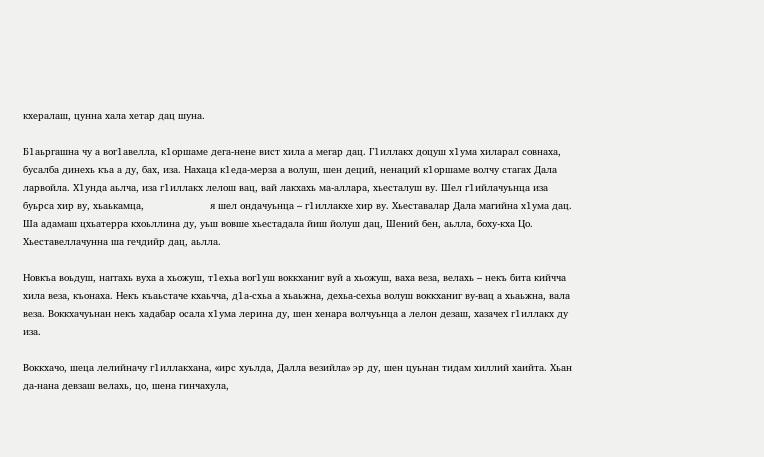кхералаш, цунна хала хетар дац шуна.

Б1аьргашна чу а вог1авелла, к1оршаме дега-нене вист хила а мегар дац. Г1иллакх доцуш х1ума хиларал совнаха, бусалба динехь къа а ду, бах, иза. Нахаца к1еда-мерза а волуш, шен деций, ненаций к1оршаме волчу стагах Дала ларвойла. Х1унда аьлча, иза г1иллакх лелош вац, вай лакхахь ма-аллара, хьесталуш ву. Шел г1ийлачуьнца иза буьрса хир ву, хьаькамца,                      я шел ондачуьнца – г1иллакхе хир ву. Хьеставалар Дала магийна х1ума дац. Ша адамаш цхьатерра кхоьллина ду, уьш вовше хьестадала йиш йолуш дац, Шений бен, аьлла, боху-кха Цо. Хьеставеллачунна ша гечдийр дац, аьлла.

Новкъа воьдуш, наггахь вуха а хьожуш, т1ехьа вог1уш воккханиг вуй а хьожуш, ваха веза, велахь – некъ бита кийчча хила веза, къонаха. Некъ къаьстаче кхаьчча, д1а-схьа а хьаьжна, дехьа-сехьа волуш воккханиг ву-вац а хьаьжна, вала веза. Воккхачуьнан некъ хадабар осала х1ума лерина ду, шен хенара волчуьнца а лелон дезаш, хазачех г1иллакх ду иза.

Воккхачо, шеца лелийначу г1иллакхана, «ирс хуьлда, Далла везийла» эр ду, шен цуьнан тидам хиллий хаийта. Хьан да-нана девзаш велахь, цо, шена гинчахула,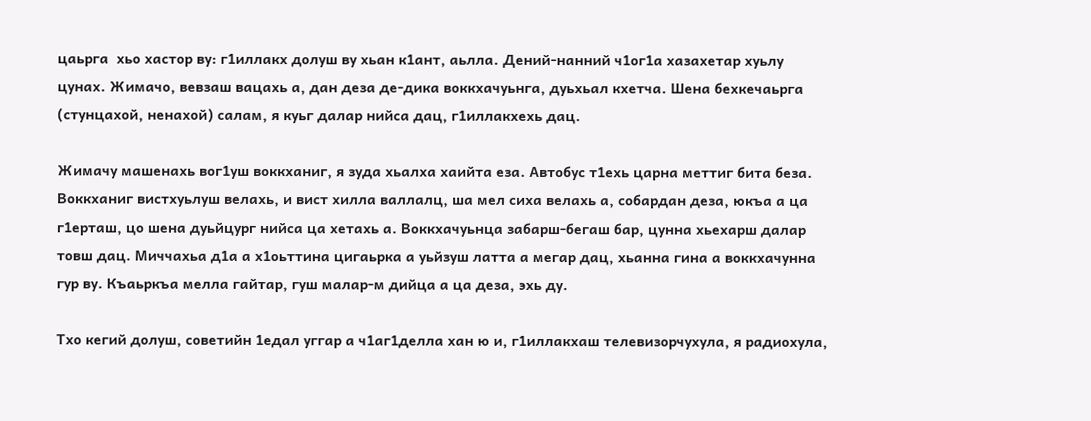цаьрга  хьо хастор ву: г1иллакх долуш ву хьан к1ант, аьлла. Дений-нанний ч1ог1а хазахетар хуьлу цунах. Жимачо, вевзаш вацахь а, дан деза де-дика воккхачуьнга, дуьхьал кхетча. Шена бехкечаьрга (стунцахой, ненахой) салам, я куьг далар нийса дац, г1иллакхехь дац.

Жимачу машенахь вог1уш воккханиг, я зуда хьалха хаийта еза. Автобус т1ехь царна меттиг бита беза. Воккханиг вистхуьлуш велахь, и вист хилла валлалц, ша мел сиха велахь а, собардан деза, юкъа а ца г1ерташ, цо шена дуьйцург нийса ца хетахь а. Воккхачуьнца забарш-бегаш бар, цунна хьехарш далар товш дац. Миччахьа д1а а х1оьттина цигаьрка а уьйзуш латта а мегар дац, хьанна гина а воккхачунна гур ву. Къаьркъа мелла гайтар, гуш малар-м дийца а ца деза, эхь ду.

Тхо кегий долуш, советийн 1едал уггар а ч1аг1делла хан ю и, г1иллакхаш телевизорчухула, я радиохула,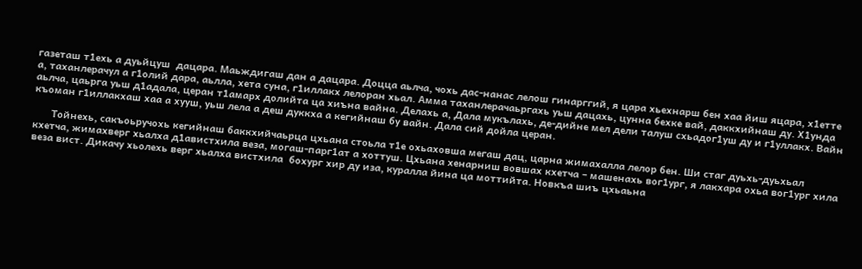газеташ т1ехь а дуьйцуш  дацара. Маьждигаш дан а дацара. Доцца аьлча, чохь дас-нанас лелош гинарггий, я цара хьехнарш бен хаа йиш яцара, х1етте а, таханлерачул а г1олий дара, аьлла, хета суна, г1иллакх лелоран хьал. Амма таханлерачаьргахь уьш дацахь, цунна бехке вай, даккхийнаш ду. Х1унда аьлча, цаьрга уьш д1адала, церан т1амарх долийта ца хиъна вайна. Делахь а, Дала мукълахь, де-дийне мел дели талуш схьадог1уш ду и г1уллакх. Вайн къоман г1иллакхаш хаа а хууш, уьш лела а деш дуккха а кегийнаш бу вайн. Дала сий дойла церан.

      Тойнехь, сакъоьручохь кегийнаш баккхийчаьрца цхьана стоьла т1е охьаховша мегаш дац, царна жимахалла лелор бен. Ши стаг дуьхь-дуьхьал кхетча, жимахверг хьалха д1авистхила веза, могаш-парг1ат а хоттуш. Цхьана хенарниш вовшах кхетча – машенахь вог1ург, я лакхара охьа вог1ург хила веза вист. Дикачу хьолехь верг хьалха вистхила  бохург хир ду иза, куралла йина ца моттийта. Новкъа шиъ цхьаьна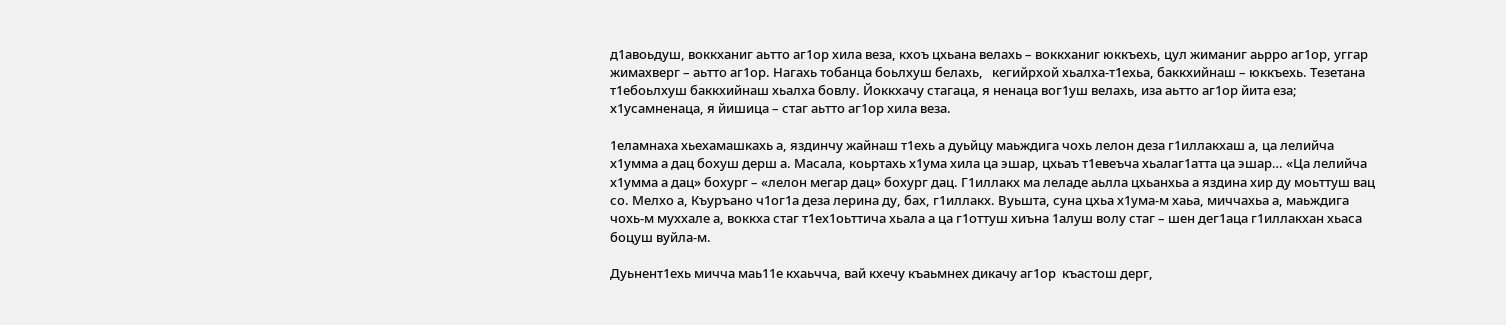д1авоьдуш, воккханиг аьтто аг1ор хила веза, кхоъ цхьана велахь – воккханиг юккъехь, цул жиманиг аьрро аг1ор, уггар жимахверг – аьтто аг1ор. Нагахь тобанца боьлхуш белахь,   кегийрхой хьалха-т1ехьа, баккхийнаш – юккъехь. Тезетана т1ебоьлхуш баккхийнаш хьалха бовлу. Йоккхачу стагаца, я ненаца вог1уш велахь, иза аьтто аг1ор йита еза; х1усамненаца, я йишица – стаг аьтто аг1ор хила веза.

1еламнаха хьехамашкахь а, яздинчу жайнаш т1ехь а дуьйцу маьждига чохь лелон деза г1иллакхаш а, ца лелийча х1умма а дац бохуш дерш а. Масала, коьртахь х1ума хила ца эшар, цхьаъ т1евеъча хьалаг1атта ца эшар… «Ца лелийча х1умма а дац» бохург – «лелон мегар дац» бохург дац. Г1иллакх ма леладе аьлла цхьанхьа а яздина хир ду моьттуш вац со. Мелхо а, Къуръано ч1ог1а деза лерина ду, бах, г1иллакх. Вуьшта, суна цхьа х1ума-м хаьа, миччахьа а, маьждига чохь-м муххале а, воккха стаг т1ех1оьттича хьала а ца г1оттуш хиъна 1алуш волу стаг – шен дег1аца г1иллакхан хьаса боцуш вуйла-м.

Дуьнент1ехь мичча маь11е кхаьчча, вай кхечу къаьмнех дикачу аг1ор  къастош дерг,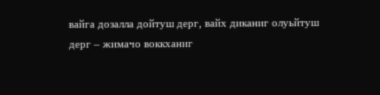вайга дозалла дойтуш дерг, вайх диканиг олуьйтуш дерг – жимачо воккханиг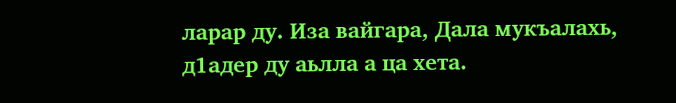ларар ду. Иза вайгара, Дала мукъалахь, д1адер ду аьлла а ца хета.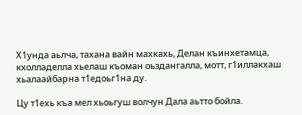Х1унда аьлча, тахана вайн махкахь, Делан къинхетамца, кхолладелла хьелаш къоман оьздангалла, мотт, г1иллакхаш хьалаайбарна т1едоьг1на ду.

Цу т1ехь къа мел хьоьгуш волчун Дала аьтто бойла.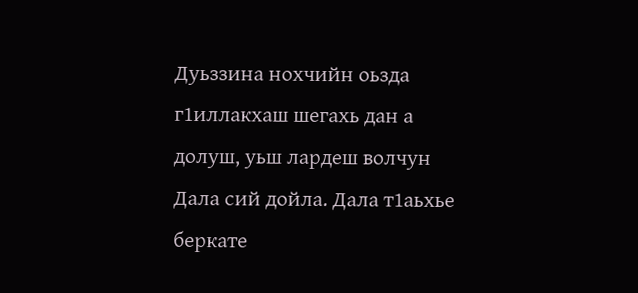Дуьззина нохчийн оьзда г1иллакхаш шегахь дан а долуш, уьш лардеш волчун Дала сий дойла. Дала т1аьхье беркате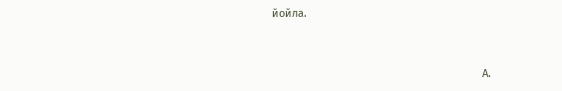йойла.



                                                                      А.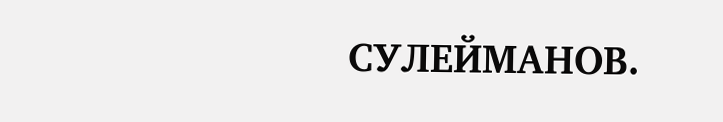СУЛЕЙМАНОВ.